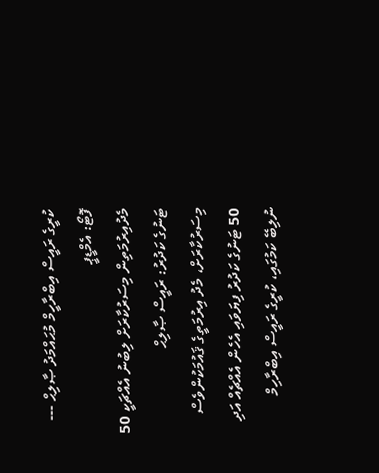ކުރީގެ ރައީސް އިބްރާހީމް މުޙައްމަދު ޞާލިޙް --- ފޮޓޯ: އެމްޑީޕީ
މެދުއިރުމަތިން މިސަރުކާރަށް ލިބުނު އެއްޗަކީ 50 ޓަނުގެ ކަދުރު: ރައީސް ޞާލިޙް
މިސަރުކާރަށް، މެދު އިރުމަތީގެ ޤައުމަކުންވެސް 50 ޓަނުގެ ކަދުރު ފިޔަވައި އެހެން އެއްޗެއް އަދި ނުލިބޭ ކަމުގައި، ކުރީގެ ރައީސް އިބްރާހިމް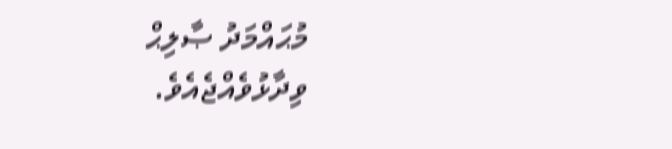މުޙައްމަދު ޞާލިޙް ވިދާޅުވެއްޖެއެވެ.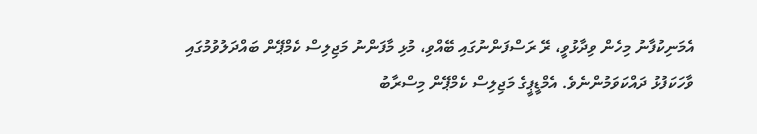އެމަނިކުފާނު މިހެން ވިދާޅުވީ، ރޭ ރަސްފަންނުގައި ބޭއްވި، މުޅި މާފަންނު މަޖިލިސް ކެމްޕޭން ބައްދަލުވުމުގައި ވާހަކަފުޅު ދައްކަވަމުންނެވެ. އެމްޑީޕީގެ މަޖިލިސް ކެމްޕޭން މިސްރާބު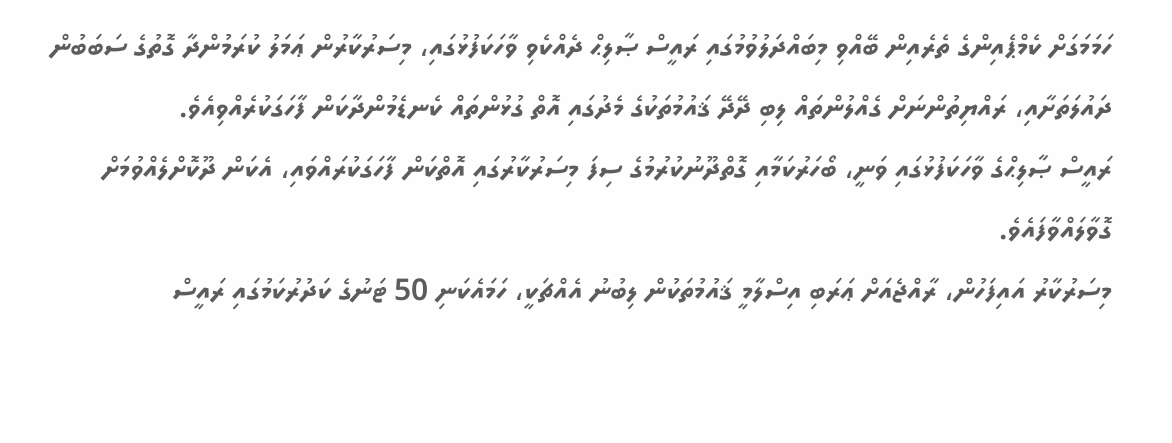ހަމަމަގަށް ކެމްޕެއިންގެ ތެރެއިން ބޭއްވި މިބައްދަލުވުމުގައި ރައީސް ޞާލިޙް ދެއްކެވި ވާހަކަފުޅުގައި، މިސަރުކާރުން ޢަމަލު ކުރަމުންދާ ގޮތުގެ ސަބަބުން ދައުލަތަށާއި، ރައްޔިތުންނަށް ގެއްލުންތައް ލިބި ދޭދޭ ޤައުމުތަކުގެ މެދުގައި އޮތް ގުޅުންތައް ކެނޑެމުންދާކަން ފާހަގަކުރެއްވިއެވެ.
ރައީސް ޞާލިޙްގެ ވާހަކަފުޅުގައި ވަނީ، ބޯހަރުކަމާއި ގޮތްދޫނުކުރުމުގެ ސިފަ މިސަރުކާރުގައި އޮތްކަން ފާހަގަކުރައްވައި، އެކަން ދޫކޮށްލެއްވުމަށް ގޮވާލައްވާފައެވެ.
މިސަރުކާރު އައިފަހުން، ރާއްޖެއަށް ޢަރަބި އިސްލާމީ ޤައުމުތަކުން ލިބުނު އެއްޗަކީ، ހަމައެކަނި 50 ޓަނުގެ ކަދުރުކަމުގައި ރައީސް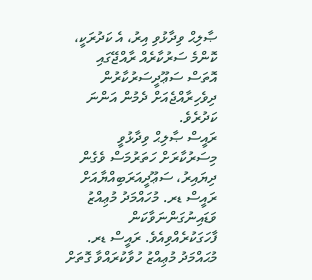ޞާލިޙް ވިދާޅުވި އިރު، އެ ކަދުރަކީ، ކޮންމެ ސަރުކާރެއް ރާއްޖޭގައި އޮތަސް ސަޢޫދީސަރުކާރުން ދިވެހިރާއްޖެއަށް ދެމުން އަންނަ ކަދުރެވެ.
ރައީސް ޞާލިޙް ވިދާޅުވީ މިސަރުކާރަށް ހަތަރުމަސް ވެގެން ދިޔައިރު، ސަޢޫދީއަރަބިއްޔާއަށް ރައީސް ޑރ. މުހައްމަދު މުޢިއްޒު ވަޑައިނުގަންނަވާކަން ފާހަގަކުރެއްވިއެވެ. ރައީސް ޑރ. މުޙައްމަދު މުޢިއްޒު ހުވާކުރައްވާ ގޮތަށް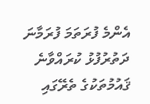އެންމެ ފުރަތަމަ ފުރަމާނަ ދަތުރުފުޅު ކުރައްވާނެ ޤައުމުތަކުގެ ތެރޭގައި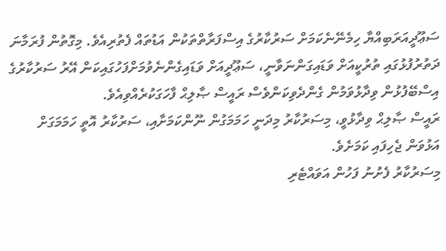ސަޢޫދީއަރަބިއްޔާ ހިމެނޭނެކަމަށް ސަރުކާރުގެ އިސްފަރާތްތަކުން އަޑުތައް ފެތުރިއެވެ. މިގޮތުން ފުރަމާނަ ދަތުރުފުޅުގައި ތުރުކީއަށް ވަޑައިގަންނަވާނީ، ސަޢޫދީއަށް ވަޑައިގެންނެވުމަށްފަހުގައިކަން އޭރު ސަރުކާރުގެ އިސްބޭފުޅުން ވިދާޅުވަމުން ގެންދެވިކަންވެސް ރައީސް ޞާލިޙް ފާހަގަކުރެއްވިއެވެ.
ރައީސް ޞާލިޙް ވިދާޅުވީ، މިސަރުކާރު މިދަނީ ހަމަމަގުން ނޫންކަމަށާއި، ސަރުކާރު އޮތީ ހަމަމަގަށް އަޅުވަން ޖެހިފައި ކަމަށެވެ.
މިސަރުކާރު ފެށުނު ފަހުން އަވައްޓެރި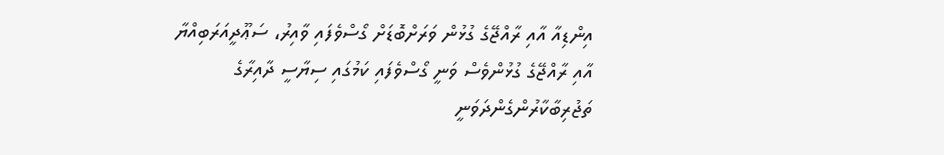އިންޑިއާ އާއި ރާއްޖޭގެ ގުޅުން ވަރަށްބޮޑަށް ގޯސްވެފައި ވާއިރު، ސަޢޫދީއަރަބިއްޔާ އާއި ރާއްޖޭގެ ގުޅުންވެސް ވަނީ ގޯސްވެފައި ކަމުގައި ސިޔާސީ ދާއިރާގެ ތަޖުރިބާކާރުންގެންދަވަނީ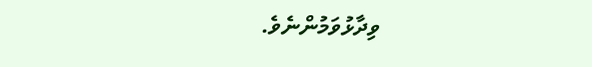ވިދާޅުވަމުންނެވެ.